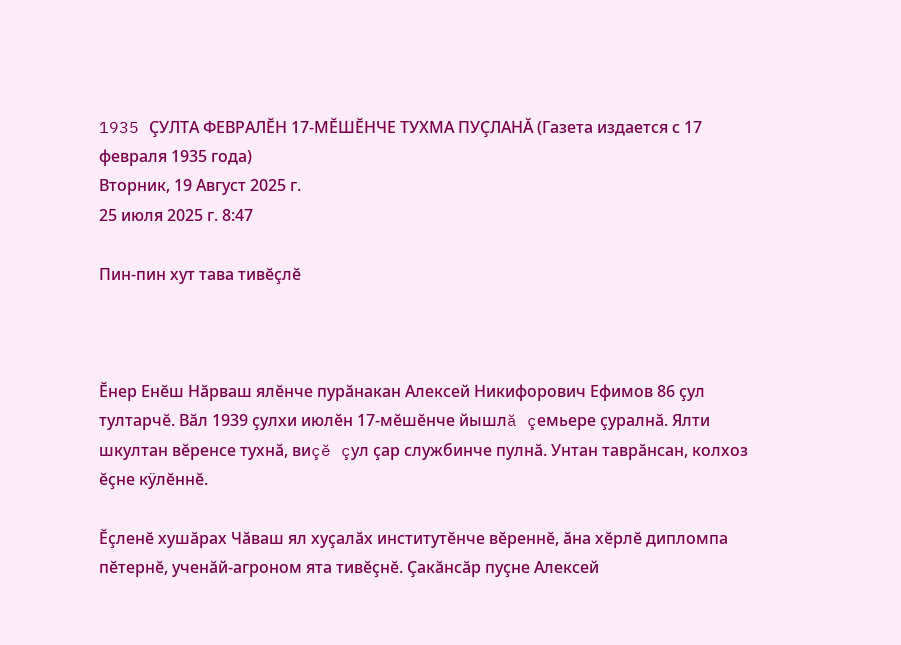1935 ÇУЛТА ФЕВРАЛĔН 17-МĔШĔНЧЕ ТУХМА ПУÇЛАНĂ (Газета издается с 17 февраля 1935 года)
Вторник, 19 Август 2025 г.
25 июля 2025 г. 8:47

Пин-пин хут тава тивĕçлĕ



Ĕнер Енĕш Нăрваш ялĕнче пурăнакан Алексей Никифорович Ефимов 86 çул тултарчĕ. Вăл 1939 çулхи июлĕн 17-мĕшĕнче йышлă çемьере çуралнă. Ялти шкултан вĕренсе тухнă, виçĕ çул çар службинче пулнă. Унтан таврăнсан, колхоз ĕçне кÿлĕннĕ.

Ĕçленĕ хушăрах Чăваш ял хуçалăх институтĕнче вĕреннĕ, ăна хĕрлĕ дипломпа пĕтернĕ, ученăй-агроном ята тивĕçнĕ. Çакăнсăр пуçне Алексей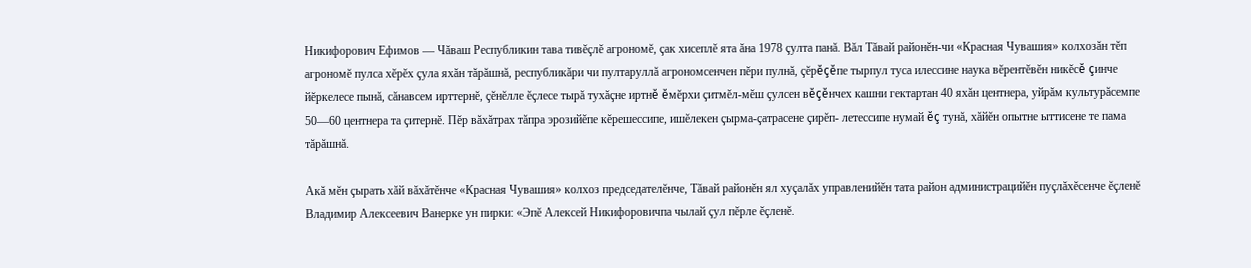Никифорович Ефимов — Чăваш Республикин тава тивĕçлĕ агрономĕ, çак хисеплĕ ята ăна 1978 çулта панă. Вăл Тăвай районĕн-чи «Красная Чувашия» колхозăн тĕп агрономĕ пулса хĕрĕх çула яхăн тăрăшнă, республикăри чи пултаруллă агрономсенчен пĕри пулнă, çĕрĕçĕпе тырпул туса илессине наука вĕрентĕвĕн никĕсĕ çинче йĕркелесе пынă, сăнавсем ирттернĕ, çĕнĕлле ĕçлесе тырă тухăçне иртнĕ ĕмĕрхи çитмĕл-мĕш çулсен вĕçĕнчех кашни гектартан 40 яхăн центнера, уйрăм культурăсемпе 50—60 центнера та çитернĕ. Пĕр вăхăтрах тăпра эрозийĕпе кĕрешессипе, ишĕлекен çырма-çатрасене çирĕп- летессипе нумай ĕç тунă, хăйĕн опытне ыттисене те пама тăрăшнă.

Акă мĕн çырать хăй вăхăтĕнче «Красная Чувашия» колхоз председателĕнче, Тăвай районĕн ял хуçалăх управленийĕн тата район администрацийĕн пуçлăхĕсенче ĕçленĕ Владимир Алексеевич Ванерке ун пирки: «Эпĕ Алексей Никифоровичпа чылай çул пĕрле ĕçленĕ.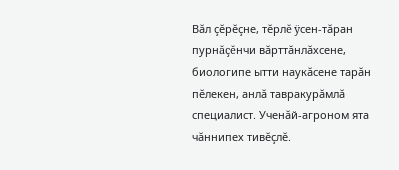Вăл çĕрĕçне, тĕрлĕ ÿсен-тăран пурнăçĕнчи вăрттăнлăхсене, биологипе ытти наукăсене тарăн пĕлекен, анлă тавракурăмлă специалист. Ученăй-агроном ята чăннипех тивĕçлĕ.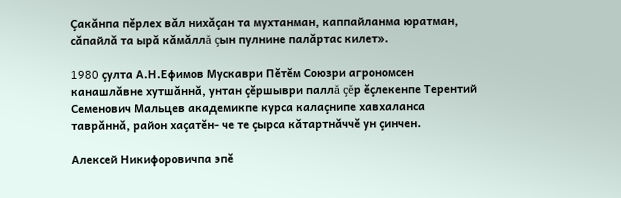Çакăнпа пĕрлех вăл нихăçан та мухтанман, каппайланма юратман, сăпайлă та ырă кăмăллă çын пулнине палăртас килет».

1980 çулта А.Н.Ефимов Мускаври Пĕтĕм Союзри агрономсен канашлăвне хутшăннă, унтан çĕршыври паллă çĕр ĕçлекенпе Терентий Семенович Мальцев академикпе курса калаçнипе хавхаланса таврăннă, район хаçатĕн- че те çырса кăтартнăччĕ ун çинчен.

Алексей Никифоровичпа эпĕ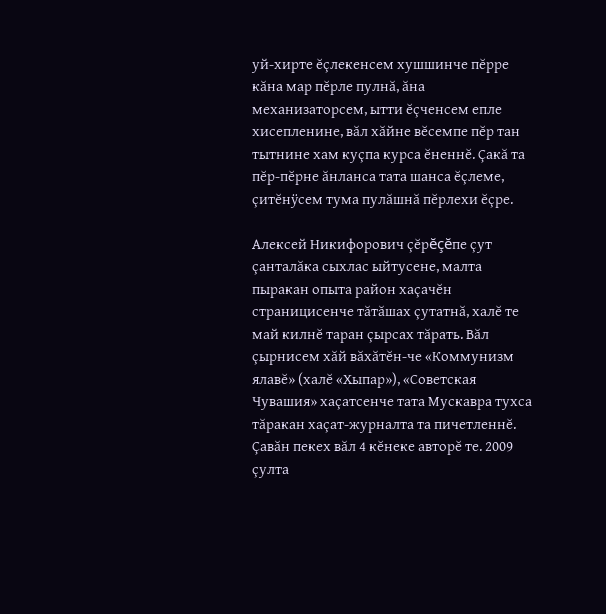уй-хирте ĕçлекенсем хушшинче пĕрре кăна мар пĕрле пулнă, ăна механизаторсем, ытти ĕçченсем епле хисепленине, вăл хăйне вĕсемпе пĕр тан тытнине хам куçпа курса ĕненнĕ. Çакă та пĕр-пĕрне ăнланса тата шанса ĕçлеме, çитĕнÿсем тума пулăшнă пĕрлехи ĕçре.

Алексей Никифорович çĕрĕçĕпе çут çанталăка сыхлас ыйтусене, малта пыракан опыта район хаçачĕн страницисенче тăтăшах çутатнă, халĕ те май килнĕ таран çырсах тăрать. Вăл çырнисем хăй вăхăтĕн-че «Коммунизм ялавĕ» (халĕ «Хыпар»), «Советская Чувашия» хаçатсенче тата Мускавра тухса тăракан хаçат-журналта та пичетленнĕ. Çавăн пекех вăл 4 кĕнеке авторĕ те. 2009 çулта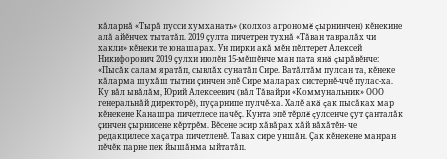кăларнă «Тырă пусси хумханать» (колхоз агрономĕ çырнинчен) кĕнекине алă айĕнчех тытатăп. 2019 çулта пичетрен тухнă «Тăван тавралăх чи хакли» кĕнеки те юнашарах. Ун пирки акă мĕн пĕлтерет Алексей Никифорович 2019 çулхи июлĕн 15-мĕшĕнче ман пата янă çырăвĕнче: «Пысăк салам яратăп, сывлăх сунатăп Сире. Ватăлтăм пулсан та, кĕнеке кăларма шухăш тытни çинчен эпĕ Сире маларах систернĕ-ччĕ пулас-ха. Ку вăл ывăлăм, Юрий Алексеевич (вăл Тăвайри «Коммунальник» ООО генеральнăй директорĕ), пуçарнипе пулчĕ-ха. Халĕ акă çак пысăках мар кĕнекене Канашра пичетлесе пачĕç. Кунта эпĕ тĕрлĕ çулсенче çут çанталăк çинчен çырнисене кĕртрĕм. Вĕсене эсир хăвăрах хăй вăхăтĕн- че редакцилесе хаçатра пичетленĕ. Тавах сире уншăн. Çак кĕнекене манран пĕчĕк парне пек йышăнма ыйтатăп.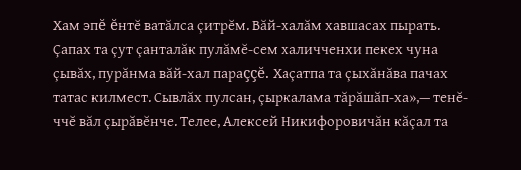Хам эпĕ ĕнтĕ ватăлса çитрĕм. Вăй-халăм хавшасах пырать. Çапах та çут çанталăк пулăмĕ-сем халичченхи пекех чуна çывăх, пурăнма вăй-хал параççĕ. Хаçатпа та çыхăнăва пачах татас килмест. Сывлăх пулсан, çыркалама тăрăшăп-ха»,— тенĕ-ччĕ вăл çырăвĕнче. Телее, Алексей Никифоровичăн кăçал та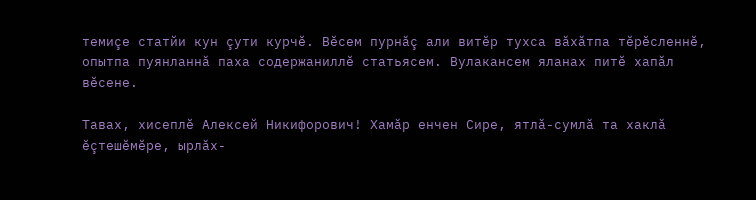темиçе статйи кун çути курчĕ. Вĕсем пурнăç али витĕр тухса вăхăтпа тĕрĕсленнĕ, опытпа пуянланнă паха содержаниллĕ статьясем. Вулакансем яланах питĕ хапăл вĕсене.

Тавах, хисеплĕ Алексей Никифорович! Хамăр енчен Сире, ятлă-сумлă та хаклă ĕçтешĕмĕре, ырлăх-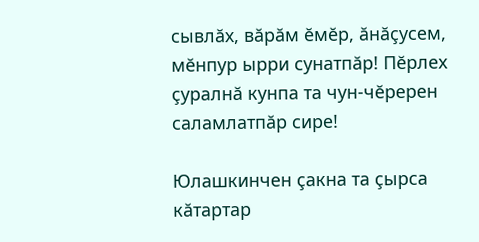сывлăх, вăрăм ĕмĕр, ăнăçусем, мĕнпур ырри сунатпăр! Пĕрлех çуралнă кунпа та чун-чĕререн саламлатпăр сире!

Юлашкинчен çакна та çырса кăтартар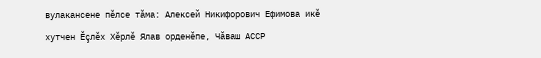вулакансене пĕлсе тăма: Алексей Никифорович Ефимова икĕ хутчен Ĕçлĕх Хĕрлĕ Ялав орденĕпе, Чăваш АССР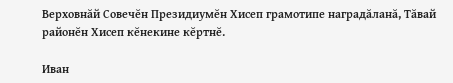Верховнăй Совечĕн Президиумĕн Хисеп грамотипе наградăланă, Тăвай районĕн Хисеп кĕнекине кĕртнĕ.

Иван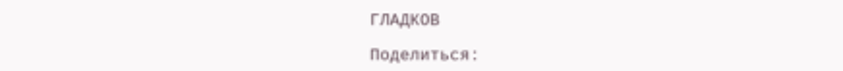ГЛАДКОВ

Поделиться: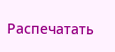Распечатать